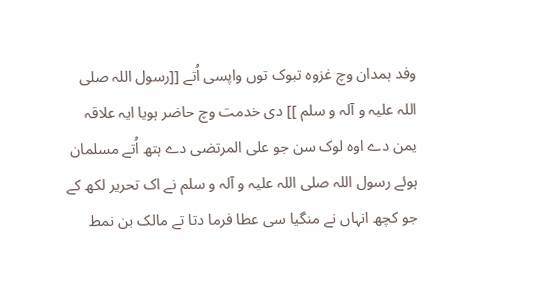وفد ہمدان وچ غزوہ تبوک توں واپسی اُتے [[رسول اللہ صلی اللہ علیہ و آلہ و سلم ]] دی خدمت وچ حاضر ہويا ایہ علاقہ یمن دے اوہ لوک سن جو علی المرتضی دے ہتھ اُتے مسلمان ہوئے رسول اللہ صلی اللہ علیہ و آلہ و سلم نے اک تحریر لکھ کے جو کچھ انہاں نے منگیا سی عطا فرما دتا تے مالک بن نمط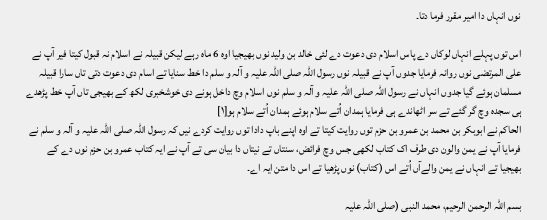نوں انہاں دا امیر مقرر فرما دتا۔

اس توں پہلے انہاں لوکاں دے پاس اسلام دی دعوت دے لئی خالد بن ولید نوں بھیجیا اوہ 6 ماہ رہے لیکن قبیلہ نے اسلام نہ قبول کیتا فیر آپ نے علی المرتضی نوں روانہ فرمایا جدوں آپ نے قبیلہ نوں رسول اللہ صلی اللہ علیہ و آلہ و سلم دا خط سنایا تے اسام دی دعوت دتی تاں سارا قبیلہ مسلمان ہوئے گیا جدوں انہاں نے رسول اللہ صلی اللہ علیہ و آلہ و سلم نوں اسلام وچ داخل ہونے دی خوشخبری لکھ کے بھیجی تاں آپ خط پڑھدے ہی سجدہ وچ گر گئے تے سر اٹھاندے ہی فرمایا ہمدان اُتے سلام ہوئے ہمدان اُتے سلام ہو[۱]
الحاکم نے ابوبکر بن محمد بن عمرو بن حزم توں روایت کیتا تے اوہ اپنے باپ دادا توں روایت کردے نيں کہ رسول اللہ صلی اللہ علیہ و آلہ و سلم نے فرمایا آپ نے یمن والون دی طرف اک کتاب لکھی جس وچ فرائض، سنتاں تے نیتاں دا بیان سی تے آپ نے ایہ کتاب عمرو بن حزم نوں دے کے بھیجیا تے انہاں نے یمن والےآں اُتے اس (کتاب) نوں پڑھیا تے اس دا متن ایہ اے۔

بسم اللہ الرحمن الرحیم، محمد النبی (صلی اللہ علیہ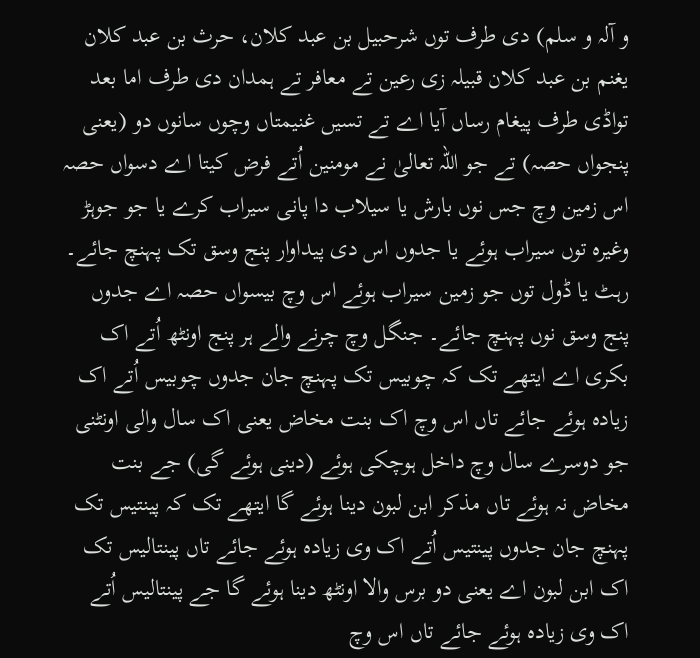و آلہ و سلم) دی طرف توں شرحبیل بن عبد کلان، حرث بن عبد کلان یغنم بن عبد کلان قبیلہ زی رعین تے معافر تے ہمدان دی طرف اما بعد تواڈی طرف پیغام رساں آیا اے تے تسيں غنیمتاں وچوں سانوں دو (یعنی پنجواں حصہ) تے جو اللہ تعالیٰ نے مومنین اُتے فرض کیتا اے دسواں حصہ اس زمین وچ جس نوں بارش یا سیلاب دا پانی سیراب کرے یا جو جوہڑ وغیرہ توں سیراب ہوئے یا جدوں اس دی پیداوار پنج وسق تک پہنچ جائے۔ رہٹ یا ڈول توں جو زمین سیراب ہوئے اس وچ بیسواں حصہ اے جدوں پنج وسق نوں پہنچ جائے۔ جنگل وچ چرنے والے ہر پنج اونٹھ اُتے اک بکری اے ایتھے تک کہ چوبیس تک پہنچ جان جدوں چوبیس اُتے اک زیادہ ہوئے جائے تاں اس وچ اک بنت مخاض یعنی اک سال والی اونٹنی جو دوسرے سال وچ داخل ہوچکی ہوئے (دینی ہوئے گی) جے بنت مخاض نہ ہوئے تاں مذکر ابن لبون دینا ہوئے گا ایتھے تک کہ پینتیس تک پہنچ جان جدوں پینتیس اُتے اک وی زیادہ ہوئے جائے تاں پینتالیس تک اک ابن لبون اے یعنی دو برس والا اونٹھ دینا ہوئے گا جے پینتالیس اُتے اک وی زیادہ ہوئے جائے تاں اس وچ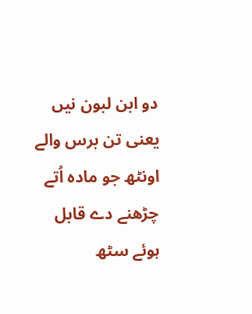دو ابن لبون نيں یعنی تن برس والے اونٹھ جو مادہ اُتے چڑھنے دے قابل ہوئے سٹھ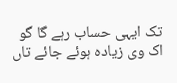تک ایہی حساب رہے گا گو اک وی زیادہ ہوئے جائے تاں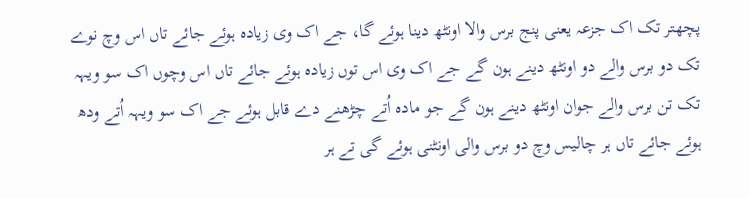پچھتر تک اک جزعہ یعنی پنج برس والا اونٹھ دینا ہوئے گا، جے اک وی زیادہ ہوئے جائے تاں اس وچ نوے تک دو برس والے دو اونٹھ دینے ہون گے جے اک وی اس توں زیادہ ہوئے جائے تاں اس وچوں اک سو ویہہ تک تن برس والے جوان اونٹھ دینے ہون گے جو مادہ اُتے چڑھنے دے قابل ہوئے جے اک سو ویہہ اُتے ودھ ہوئے جائے تاں ہر چالیس وچ دو برس والی اونٹنی ہوئے گی تے ہر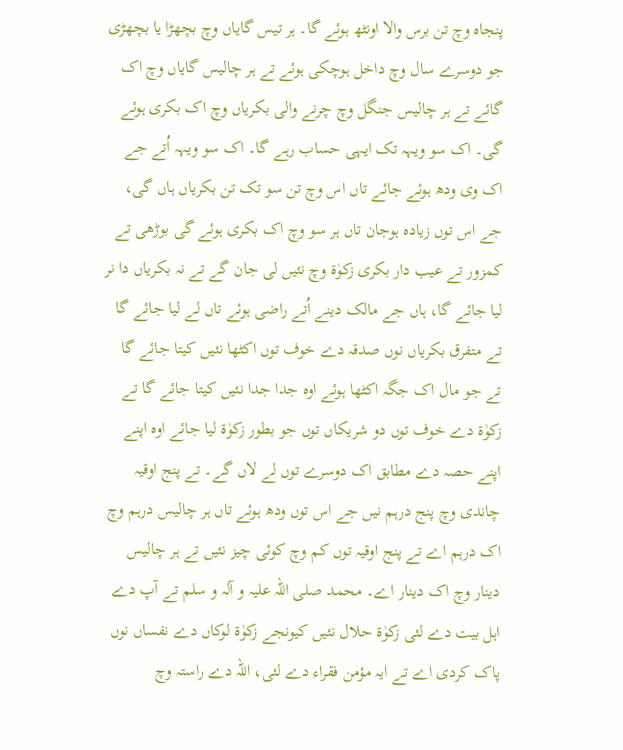پنجاہ وچ تن برس والا اونٹھ ہوئے گا۔ ہر تیس گایاں وچ بچھڑا یا بچھڑی جو دوسرے سال وچ داخل ہوچکی ہوئے تے ہر چالیس گایاں وچ اک گائے تے ہر چالیس جنگل وچ چرنے والی بکریاں وچ اک بکری ہوئے گی۔ اک سو ویہہ تک ایہی حساب رہے گا۔ اک سو ویہہ اُتے جے اک وی ودھ ہوئے جائے تاں اس وچ تن سو تک تن بکریاں ہاں گی، جے اس توں زیادہ ہوجان تاں ہر سو وچ اک بکری ہوئے گی بوڑھی تے کمزور تے عیب دار بکری زکوٰۃ وچ نئيں لی جان گے تے نہ بکریاں دا نر لیا جائے گا، ہاں جے مالک دینے اُتے راضی ہوئے تاں لے لیا جائے گا تے متفرق بکریاں نوں صدقہ دے خوف توں اکٹھا نئيں کیتا جائے گا تے جو مال اک جگہ اکٹھا ہوئے اوہ جدا جدا نئيں کیتا جائے گا تے زکوٰۃ دے خوف توں دو شریکاں توں جو بطور زکوٰۃ لیا جائے اوہ اپنے اپنے حصہ دے مطابق اک دوسرے توں لے لاں گے۔ تے پنج اوقیہ چاندی وچ پنج درہم نيں جے اس توں ودھ ہوئے تاں ہر چالیس درہم وچ اک درہم اے تے پنج اوقیہ توں کم وچ کوئی چیز نئيں تے ہر چالیس دینار وچ اک دینار اے۔ محمد صلی اللہ علیہ و آلہ و سلم تے آپ دے اہل بیت دے لئی زکوٰۃ حلال نئيں کیونجے زکوٰۃ لوکاں دے نفساں نوں پاک کردی اے تے ایہ مؤمن فقراء دے لئی، اللہ دے راستہ وچ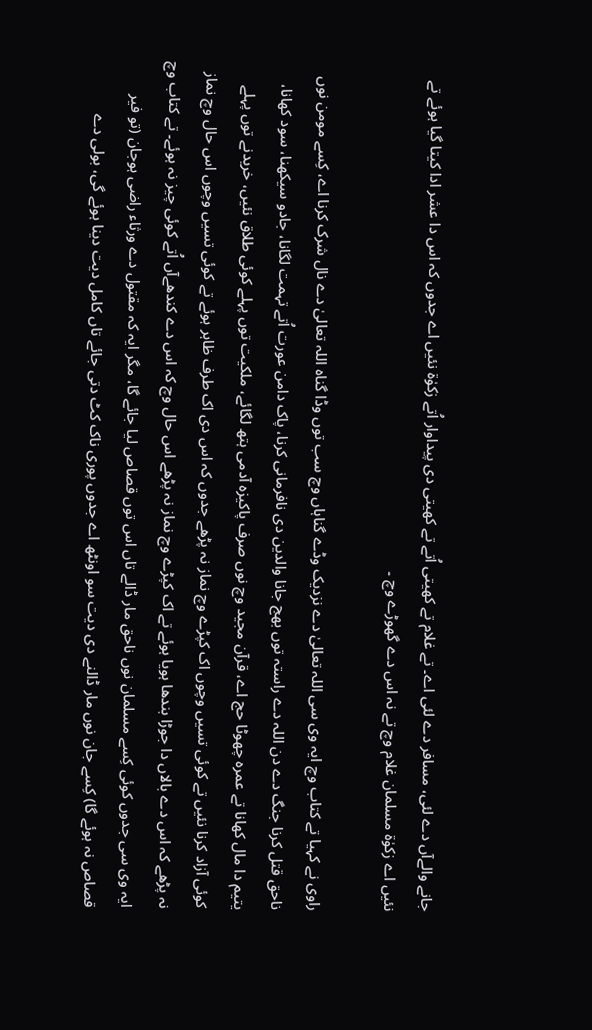جانے والےآں دے لئی، مسافر دے لئی اے۔ تے غلام تے کھیتی اُتے تے کھیتی دی پیداوار اُتے زکوٰۃ نئيں اے جدوں کہ اس دا عشر ادا کیتا گیا ہوئے تے نئيں اے زکوٰۃ مسلمان غلام وچ تے نہ اس دے گھوڑے وچ ۔

راوی نے کہیا تے کتاب وچ ایہ وی سی اللہ تعالیٰ دے نزدیک وڈے گناہاں وچ سب توں وڈا گناہ اللہ تعالیٰ دے نال شرک کرنا اے، کِسے مومن نوں ناحق قتل کرنا جنگ دے دن اللہ دے راستہ توں بھج جانا والدین دی نافرمانی کرنا، پاک دامن عورت اُتے تہمت لگانا، جادو سیکھنا، سود کھانا، یتیم دا مال کھانا تے عمرہ چھوٹا حج اے، قرآن مجید وچ نوں صرف پاکیزہ آدمی ہتھ لگائے، ملکیت توں پہلے کوئی طلاق نئيں، خریدنے توں پہلے کوئی آزاد کرنا نئيں تے کوئی تسيں وچوں اک کپڑے وچ نماز نہ پڑھے جدوں کہ اس دی اک طرف ظاہر ہوئے تے کوئی تسيں وچوں اس حال وچ نماز نہ پڑھے کہ اس دے بالاں دا جوڑا بندھا ہويا ہوئے تے اک کپڑے وچ نماز نہ پڑھے اس حال وچ کہ اس دے کندھےآں اُتے کوئی چیز نہ ہوئے۔ تے کتاب وچ ایہ وی سی جدوں کوئی کِسے مسلمان نوں ناحق مار ڈالے تاں اس توں قصاص لیا جائے گا، مگر ایہ کہ مقتول دے ورثاء راضی ہوجان (تو فیر قصاص نہ ہوئے گا) کِسے جان نوں مار ڈالنے دی دیت سو اونٹھ اے جدوں پوری ناک کٹ دتی جائے تاں کامل دیت دینا ہوئے گی، بولی دے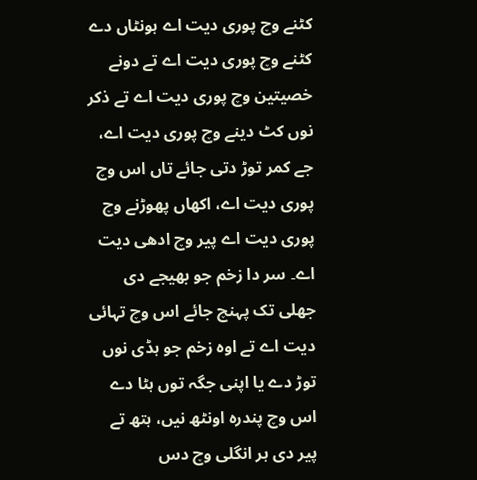کٹنے وچ پوری دیت اے ہونٹاں دے کٹنے وچ پوری دیت اے تے دونے خصیتین وچ پوری دیت اے تے ذکر نوں کٹ دینے وچ پوری دیت اے، جے کمر توڑ دتی جائے تاں اس وچ پوری دیت اے، اکھاں پھوڑنے وچ پوری دیت اے پیر وچ ادھی دیت اے۔ سر دا زخم جو بھیجے دی جھلی تک پہنچ جائے اس وچ تہائی دیت اے تے اوہ زخم جو ہڈی نوں توڑ دے یا اپنی جگہ توں ہٹا دے اس وچ پندرہ اونٹھ نيں، ہتھ تے پیر دی ہر انگلی وچ دس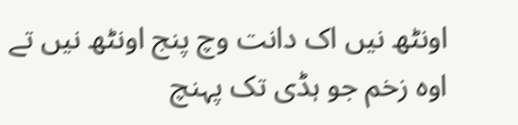اونٹھ نيں اک دانت وچ پنج اونٹھ نيں تے اوہ زخم جو ہڈی تک پہنچ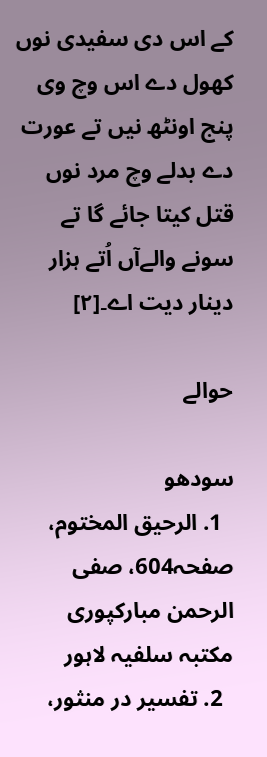کے اس دی سفیدی نوں کھول دے اس وچ وی پنج اونٹھ نيں تے عورت دے بدلے وچ مرد نوں قتل کیتا جائے گا تے سونے والےآں اُتے ہزار دینار دیت اے۔[۲]

حوالے

سودھو
  1. الرحیق المختوم، صفحہ604، صفی الرحمن مبارکپوری مکتبہ سلفیہ لاہور
  2. تفسیر در منثور،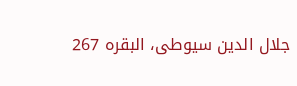جلال الدین سیوطی، البقرہ 267